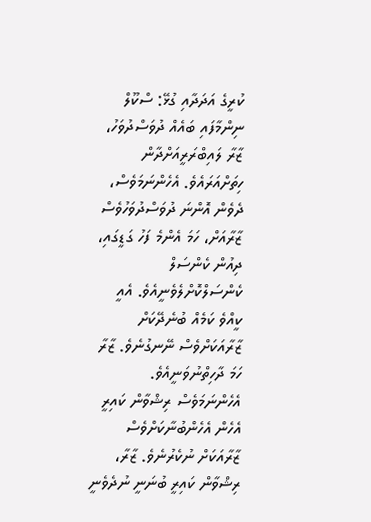ކުރީގެ އަދަދާއި ގުޅޭ: ސްކޫލް ނިންމާފައި ބައެއް ދުވަސްދުވަހު، ޒާރާ ލައިބްރަރީއަށްދާން ހިތަށްއަރައެވެ. އެހެންނަމަވެސް، ދެވެން އޮންނަ ދުވަސްދުވަހުވެސް ޒާރާއަށް، ހަމަ އެންމެ ފަހު ގަޑީގައި، ދިއުން ކެންސަލް ކެންސަލްކޮށްލެވެނީއެވެ. އެއީ ކީއްވެ ކަމެއް ބުނެދޭކަށް ޒާރާއަކަށްވެސް ނޭނގުނެވެ. ޒާރާ ހަމަ ދާހިތްނުވަނީއެވެ. އެހެންނަމަވެސް ރިޝްވާން ކައިރީ އެހެން އެހެންބުނާކަށްވެސް ޒާރާއަކަށް ނުކެރުނެވެ. ޒާރާ، ރިޝްވާން ކައިރީ ބުނަނީ ނުދެވެނީ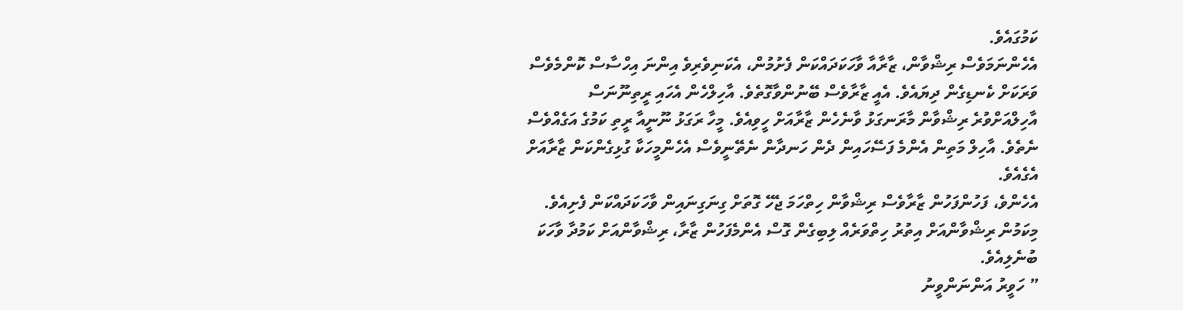ކަމުގައެވެ.
އެހެންނަމަވެސް ރިޝްވާން، ޒާރާއާ ވާހަކަދައްކަން ފެށުމުން، އެކަނިވެރިވެ އިންނަ އިހްސާސް ކޮންމެވެސް ވަރަކަށް ކެނޑިގެން ދިޔައެވެ. އެއީ ޒާރާވެސް ބޭނުންވާގޮތެވެ. އާހިލްހެން އެހައި ރީތިނޫނަސް އާހިލްއަށްވުރެ ރިޝްވާން މާރަނގަޅު ވާނެހެން ޒާރާއަށް ހީވިއެވެ. މީހާ ރަގަޅު ނޫނީއާ ރީތި ކަމުގެ އަގެއްވެސް ނެތެވެ. އާހިލް މަތިން އެންމެ ފަސޭހައިން ދެން ހަނދާން ނެތޭނީވެސް އެހެންމީހަކާ ގުޅިގެންކަން ޒާރާއަށް އެގެއެވެ.
އެހެންވެ، ފަހުންފަހުން ޒާރާވެސް ރިޝްވާން ހިތްހަމަ ޖެހޭ ގޮތަށް ގިނަގިނައިން ވާހަކަދައްކަން ފެށިއެވެ. މިކަމުން ރިޝްވާންއަށް އިތުރު ހިތްވަރެއް ލިބިގެން ގޮސް އެންމެފަހުން ޒާރާ، ރިޝްވާންއަށް ކަމުދާ ވާހަކަ ބުނެލިއެވެ.
” ހަވީރު އަންނަންވީނު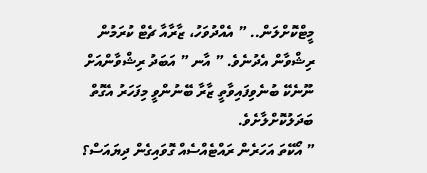މީޓްކޮށްލަން.. ” އެއްދުވަހު، ޒާރާއާ ޗެޓް ކުރަމުން ރިޝްވާން އެދުނެވެ. ” އާނ ” އަބަދު ރިޝްވާންއަށް ނޫނެކޭ ބުނެވިފައިވާތީ ޒާރާ ބޭނުންވީ މިފަހަރު އެގޮތް ބަދަލުކޮށްލާށެވެ.
” އޯކޭތަ އަހަރެން ރައްޓެއްސެއް ގޮވައިގެން ދިޔައަސް؟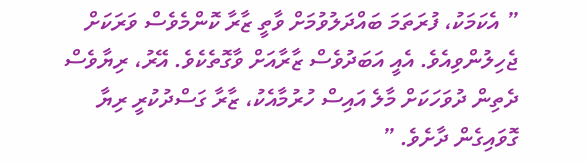” އެކަމަކު، ފުރަތަމަ ބައްދަލުވުމަށް ވާތީ ޒާރާ ކޮންމެވެސް ވަރަކަށް ޖެހިލުންވިއެވެ. އެއީ އަބަދުވެސް ޒާރާއަށް ވާގޮތެކެވެ. އޭރު، ރިޔާވެސް ދެތިން ދުވަހަކަށް މާލެ އައިސް ހުރުމާއެކު، ޒާރާ ގަސްދުކުރީ ރިޔާ ގޮވައިގެން ދާށެވެ. ”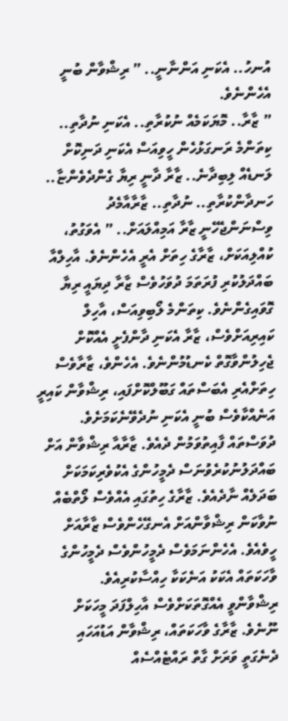އުނހު.. އެކަނި އަންނާނީ.. ” ރިޝްވާން ބުނީ އެހެންނެވެ.
” ޒާރާ.. މޮޔަކަމެއް ނުކުރާތި.. އެކަނި ނުދާތި.. ކިތަންމެ ރަނގަޅުހެން ހީވިއަސް އެކަނި ދަނިކޮށް ލަނޑެއް ލިބިދާނެ.. ޒާރާ ދާނީ ރިޔާ ގެންދެވެންޏާ.. ހަނދާންކުރާތި.. ނުދާތި.. ޒާރާއާމެދު ވިސްނަންޖެހޭނީ ޒާރާ އަމިއްލައަށް.. ” އެވަގުތު، ކުއްލިއަކަށް، ޒާރާގެ ހިތަށް އެރީ އެހެންނެވެ. އާހިލްއާ ބައްދަލުކުރި ފުރަތަމަ ދުވަހުވެސް ޒާރާ ދިޔައީ ރިޔާ ގޮވައިގެންނެވެ. ކިތަންމެ ލޯބިވިއަސް، އާހިލް ކައިރިއަށްވެސް، ޒާރާ އެކަނި ދާންފެށީ އެއްކޮށް ޖެހިލުންވާގޮތް ކެނޑުމުންނެވެ. އެހެންވެ، ޒާރާވެސް ހިތަށްއެރި އެބަސްތައް ގަބޫލްކޮށްފައި، ރިޝްވާން ކައިރީ އަނެއްކާވެސް ބުނީ އެކަނި ނުދެވޭނެކަމަށެވެ.
ދުވަސްތައް ފާއިތުވަމުން ދެއެވެ. ޒާރާއާ ރިޝްވާން އަށް ބައްދަލުނުކުރެވުނަސް ދެމީހުންގެ އެކުވެރިކަމަކަށް ބަދަލެއް ނާދެއެވެ. ޒާރާގެ ހިތުގައި އެއްވެސް ލޯތްބެއް ނުވާކަން ރިޝްވާންއަށް އެނގޭހެންވެސް ޒާރާއަށް ހީވެއެވެ. އެހެންނަމަވެސް ދެމީހުންވެސް ދެމީހުންގެ ވާހަކަތައް އެކަކު އަނެކަކާ ހިއްސާކުރިއެވެ.
ރިޝްވާންވީ އެއްގޮތަކަށްވެސް އާހިލްފަދަ މީހަކަށް ނޫނެވެ. ޒާރާގެ ވާހަކަތައް، ރިޝްވާން އަޑުއަހައި ދެނެގަތީ ވަރަށް ގާތް ރައްޓެއްސެއް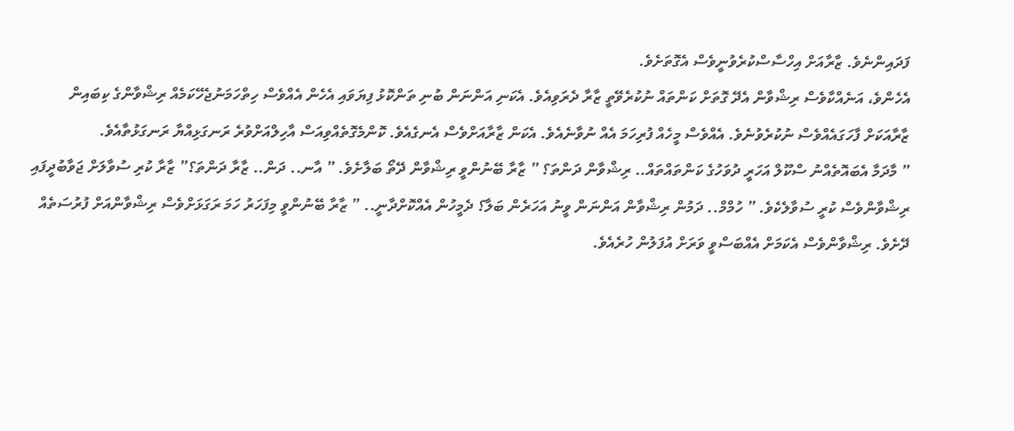ފަދައިންނެވެ. ޒާރާއަށް އިހްސާސްކުރެވުނީވެސް އެގޮތަށެވެ.
އެހެންވެ، އަނެއްކާވެސް ރިޝްވާން އެދޭ ގޮތަށް ކަންތައް ނުކުރެވޭތީ ޒާރާ ދެރަވިއެވެ. އެކަނި އަންނަން ބުނި ތަންކޮޅު ފިޔަވައި އެހެން އެއްވެސް ހިތްހަމަނުޖެހޭކަމެއް ރިޝްވާންގެ ކިބައިން ޒާރާއަކަށް ފާހަގައެއްވެސް ނުކުރެވުނެވެ. އެއްވެސް މީހެއް ފުރިހަމަ އެއް ނުވާނެއެވެ. އެކަން ޒާރާއަށްވެސް އެނގެއެވެ. ކޮންމެގޮތެއްވިއަސް އާހިލްއަށްވުރެ ރަނގަޅިއްޔާ ރަނގަޅުތާއެވެ.
” މާދަމާ އެބައޮތެއްނު ސްކޫލް އަހަރީ ދުވަހުގެ ކަންތައްތައް.. ރިޝްވާން ދަންތަ؟ ” ޒާރާ ބޭނުންވީ ރިޝްވާން ދޭތޯ ބަލާށެވެ. ” އާނ.. ދަން.. ޒާރާ ދަންތަ؟” ޒާރާ ކުރި ސުވާލަށް ޖަވާބުދީފައި ރިޝްވާންވެސް ކުރީ ސުވާލެކެވެ. ” ހުމްމް.. ދަމުން ރިޝްވާން އަންނަން ވީނު އަހަރެން ބަލާ؟ ދެމީހުން އެއްކޮށްދާނީ.. ” ޒާރާ ބޭނުންވީ މިފަހަރު ހަމަ ރަގަޅަށްވެސް ރިޝްވާންއަށް ފުރުސަތެއް ދޭށެވެ. ރިޝްވާންވެސް އެކަމަށް އެއްބަސްވީ ވަރަށް އުފަލުން ހުރެއެވެ.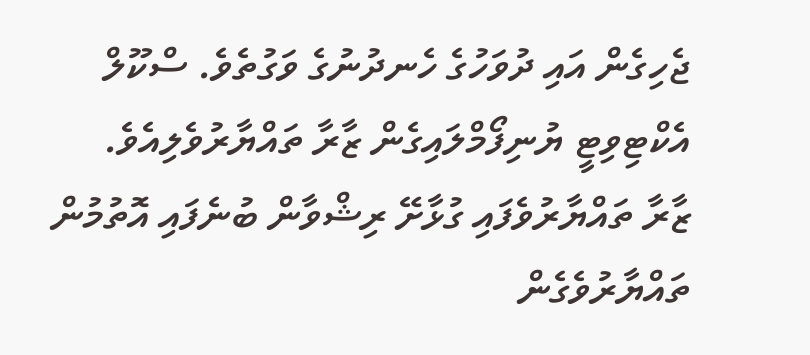ޖެހިގެން އައި ދުވަހުގެ ހެނދުނުގެ ވަގުތެވެ. ސްކޫލް އެކްޓިވިޓީ ޔުނިފޯމްލައިގެން ޒާރާ ތައްޔާރުވެލިއެވެ. ޒާރާ ތައްޔާރުވެފައި ގުޅާށޭ ރިޝްވާން ބުނެފައި އޮތުމުން ތައްޔާރުވެގެން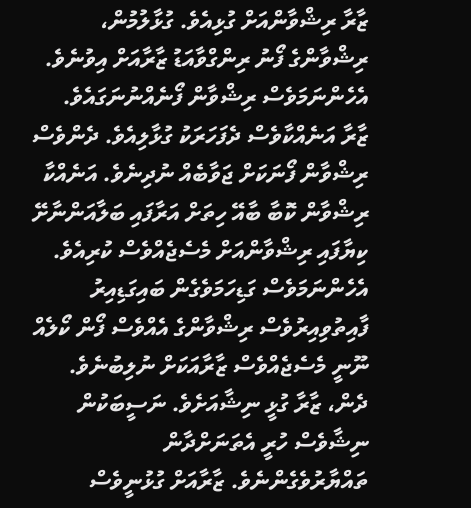ޒާރާ ރިޝްވާންއަށް ގުޅިއެވެ. ގުޅާލުމުން، ރިޝްވާންގެ ފޯނު ރިންގްވާއަޑު ޒާރާއަށް އިވުނެވެ. އެހެންނަމަވެސް ރިޝްވާން ފޯނެއްނުނަގައެވެ. ޒާރާ އަނެއްކާވެސް ދެފަހަރަކު ގުޅާލިއެވެ. ދެންވެސް ރިޝްވާން ފޯނަކަށް ޖަވާބެއް ނުދިނެވެ. އަނެއްކާ ރިޝްވާން ކޮބާ ބާއޭ ހިތަށް އަރާފައި ބަލާއަންނާށޭ ކިޔާފައި ރިޝްވާންއަށް މެސެޖެއްވެސް ކުރިއެވެ. އެހެންނަމަވެސް ގަޑިހަމަވެގެން ބައިގަޑިއިރު ފާއިތުވިއިރުވެސް ރިޝްވާންގެ އެއްވެސް ފޯން ކޯލެއް ނޫނީ މެސެޖެއްވެސް ޒާރާއަކަށް ނުލިބުނެވެ.
ދެން، ޒާރާ ގުޅީ ނިޝާއަށެވެ. ނަސީބަކުން ނިޝާވެސް ހުރީ އެތަނަށްދާން ތައްޔާރުވެގެންނެވެ. ޒާރާއަށް ގުޅުނީވެސް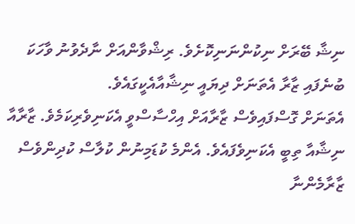ނިޝާ ބޭރަށް ނިކުންނަނިކޮށެވެ. ރިޝްވާންއަށް ނާދެވުނު ވާހަކަ ބުނެފައި ޒާރާ އެތަނަށް ދިޔައީ ނިޝާއާއެކީގައެވެ.
އެތަނަށް ގޮސްފައިވެސް ޒާރާއަށް އިހްސާސްވީ އެކަނިވެރިކަމެވެ. ޒާރާއާ ނިޝާއާ ތިބީ އެކަނިވެފައެވެ. އެންމެ ކުޑަމިނުން ކުލާސް ކުދިންވެސް ޒާރާމެންނާ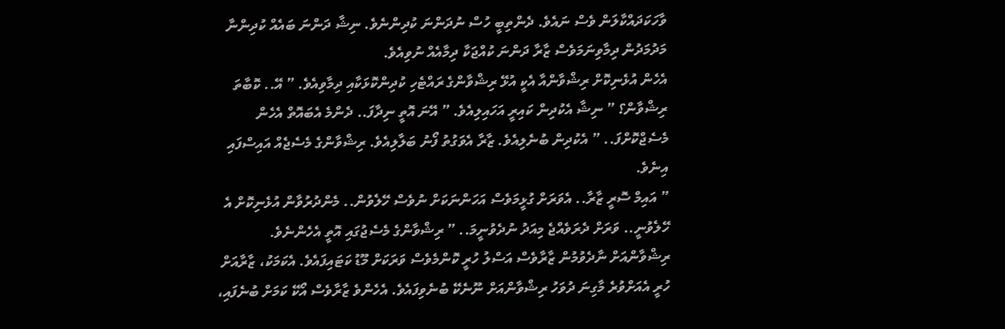ވާހަކަދައްކާލަން ވެސް ނައެވެ. ދެންތިބީ ހުސް ނުދަންނަ ކުދިންނެވެ. ނިޝާ ދަންނަ ބައެއް ކުދިންނާ މަދުމަދުން ދިމާވިނަމަވެސް ޒާރާ ދަންނަ ކުއްޖަކާ ދިމާއެއް ނުވިއެވެ.
އެހެން އުޅެނިކޮށް ރިޝްވާންއާ އެކީ އުޅޭ ރިޝްވާންގެ ރައްޓެހި ކުދިންކޮޅަކާއި ދިމާވިއެވެ. ” އޭ.. ކޮބާތަ ރިޝްވާން؟ ” ނިޝާ އެކުދިން ކައިރީ އަހައިލިއެވެ. ” އޭނަ އޮތީ ނިދާފަ.. ދެންމެ އެބައޮތް އެހެން މެސެޖްކޮށްފަ.. ” އެކުދިން ބުނެލިއެވެ. ޒާރާ އެވަގުތު ފޯނު ބަލާލިއެވެ. ރިޝްވާންގެ މެސެޖެއް އައިސްފައި އިނެވެ.
” އައިމް ސޮރީ ޒާރާ.. އެވަރަށް ގުޅީމަވެސް އަހަންނަކަށް ނުވެސް ހޭލެވުން.. މެންދުރުވާން އުޅެނިކޮށް އެ ހޭލެވުނީ.. ވަރަށް ދެރަވެއްޖެ މިއަދު ނުދެވުނީމަ.. ” ރިޝްވާންގެ މެސެޖުގައި އޮތީ އެހެންނެވެ. ރިޝްވާންއަށް ނާދެވުމުން ޒާރާވެސް އަސްލު ހުރީ ކޮންމެވެސް ވަރަކަށް މޫޑު ކަޓައިފައެވެ. އެކަމަކު، ޒާރާއަށް ހުރީ އެއަށްވުރެ މާގިނަ ދުވަހު ރިޝްވާންއަށް ނޫނެކޭ ބުނެވިފައެވެ. އެހެންވެ ޒާރާވެސް އޯކޭ ކަމަށް ބުނެފައި،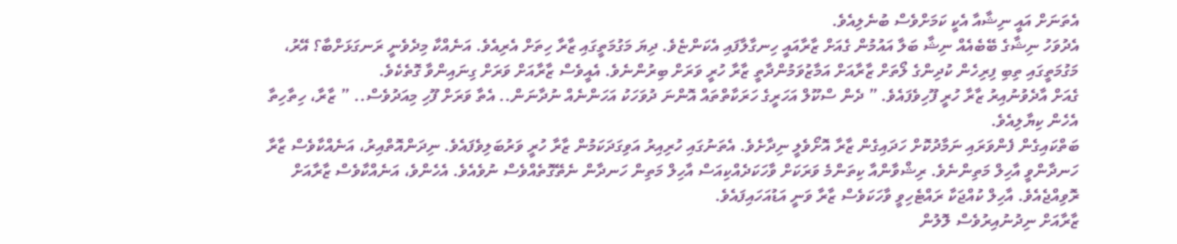އެތަނަށް އައީ ނިޝާއާ އެކީ ކަމަށްވެސް ބުނެލިއެވެ.
އެދުވަހު ނިޝާގެ ބޭބެއެއް ނިޝާ ބަލާ އައުމުން ގެއަށް ޒާރާއައީ ހިނގާލާފައި އެކަންޏެވެ. ދިޔަ މަގުމަތީގައި ޒާރާ ހިތަށް އެރިއެވެ. އަނެއްކާ މިދެވެނީ ރަނގަޅަށްބާ؟ އޭރު، މަގުމަތީގައި ތިބި ފިރިހެން ކުދިންގެ ލޯތަށް ޒާރާއަށް އަމާޒުވަމުންދާތީ ޒާރާ ހުރީ ވަރަށް ބިރުންނެވެ. އެއީވެސް ޒާރާއަށް ވަރަށް ގިނައިންވާ ގޮތެކެވެ.
ގެއަށް އާދެވުނުއިރު ޒާރާ ހުރީ ފޫހިވެފައެވެ. ” ދެން ސްކޫލް އަހަރީގެ ހަރަކާތްތައް އޮންނަ ދުވަހަކު އަހަންނެއް ނުދާނަން.. އެތާ ވަރަށް ފޫހި މިއަދުވެސް.. ” ޒާރާ، ހިތާހިތާ އެހެން ކިޔާލިއެވެ.
ބަތްކައިގެން ފެންވަރައި ނަމާދުކޮށް ހަދައިގެން ޒާރާ އޮށޯވެލީ ނިދާށެވެ. އެތަނުގައި ހުރިއިރު އަވިގަދަކަމުން ޒާރާ ހުރީ ވަރުބަލިވެފައެވެ. ނިދަންއޮތްއިރު، އަނެއްކާވެސް ޒާރާ ހަނދާންވީ އާހިލް މަތިންނެވެ. ރިޝްވާންއާ ކިތަންމެ ވަރަކަށް ވާހަކަދެއްކިއަސް އާހިލް މަތިން ހަނދާން ނެތޭގޮތެއްވެސް ނުވެއެވެ. އެހެންވެ، އަނެއްކާވެސް ޒާރާއަށް ރޮވިއްޖެއެވެ. އާހިލް ކުއްޖަކާ ރައްޓެހިވީ ވާހަކަވެސް ޒާރާ ވަނީ އަޑުއަހައިފައެވެ.
ޒާރާއަށް ނިދުނުއިރުވެސް ލޮލުން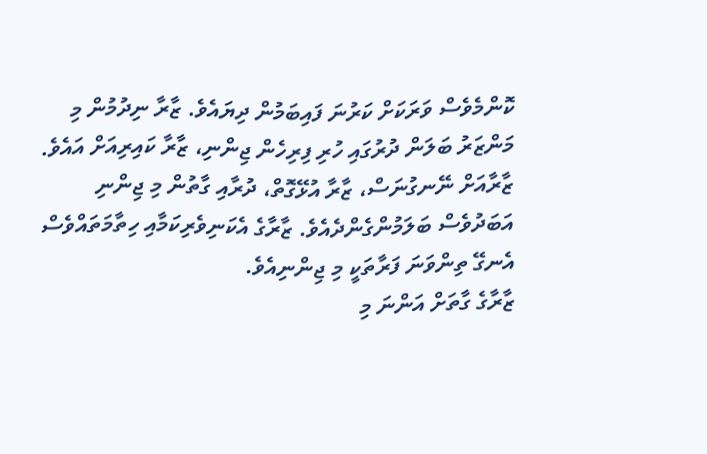ކޮންމެވެސް ވަރަކަށް ކަރުނަ ފައިބަމުން ދިޔައެވެ. ޒާރާ ނިދުމުން މި މަންޒަރު ބަލަން ދުރުގައި ހުރި ފިރިހެން ޖިންނި، ޒާރާ ކައިރިއަށް އައެވެ. ޒާރާއަށް ނޭނގުނަސް، ޒާރާ އުޅޭގޮތް، ދުރާއި ގާތުން މި ޖިންނި އަބަދުވެސް ބަލަމުންގެންދެއެވެ. ޒާރާގެ އެކަނިވެރިކަމާއި ހިތާމަތައްވެސް އެނގޭ ތިންވަނަ ފަރާތަކީ މި ޖިންނިއެވެ.
ޒާރާގެ ގާތަށް އަންނަ މި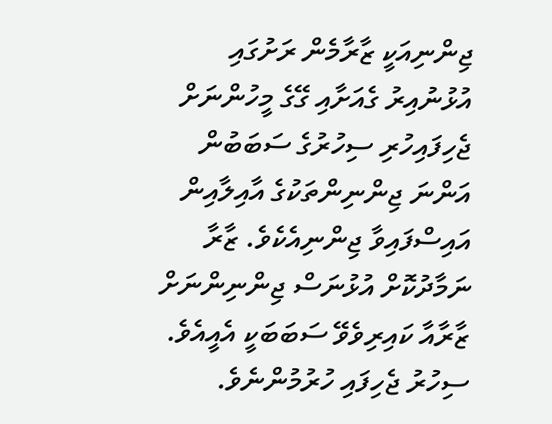ޖިންނިއަކީ ޒާރާމެން ރަށުގައި އުޅުނުއިރު ގެއަށާއި ގޭގެ މީހުންނަށް ޖެހިފައިހުރި ސިހުރުގެ ސަބަބުން އަންނަ ޖިންނިންތަކުގެ އާއިލާއިން އައިސްފައިވާ ޖިންނިއެކެވެ. ޒާރާ ނަމާދުކޮށް އުޅުނަސް ޖިންނިންނަށް ޒާރާއާ ކައިރިވެވޭ ސަބަބަކީ އެއީއެވެ. ސިހުރު ޖެހިފައި ހުރުމުންނެވެ.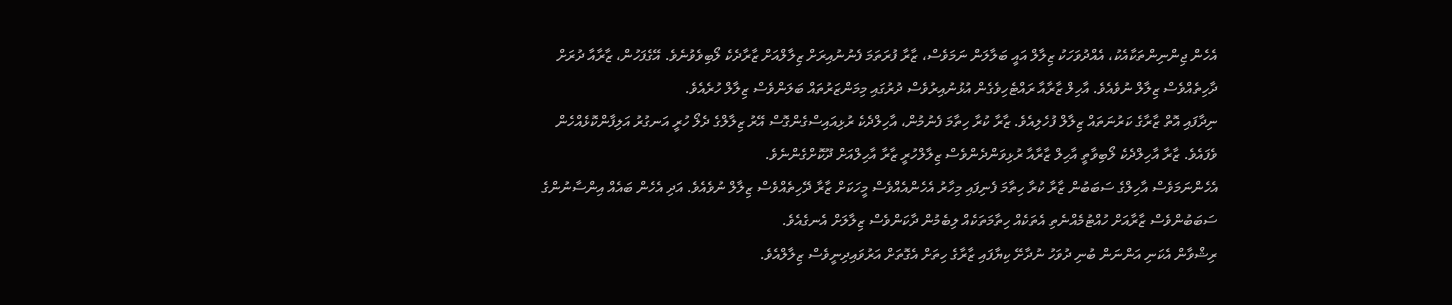އެހެން ޖިންނިންތަކާއެކު، އެއްދުވަހަކު ޒިލާލް އައީ ބަލާލަން ނަމަވެސް، ޒާރާ ފުރަތަމަ ފެނުނުއިރަށް ޒިލާލްއަށް ޒާރާދެކެ ލޯބިވެވުނެވެ. އޭގެފަހުން، ޒާރާއާ ދުރަށް ދާހިތެއްވެސް ޒިލާލް ނުވެއެވެ. އާހިލް ޒާރާއާ ރައްޓެހިވެގެން އުޅުނުއިރުވެސް ދުރުގައި މިމަންޒަރުތައް ބަލަންވެސް ޒިލާލް ހުރެއެވެ.
ނިދާފައި އޮތް ޒާރާގެ ކަރުނަތައް ޒިލާލް ފުހެލިއެވެ. ޒާރާ ކުރާ ހިތާމަ ފެނުމުން، އާހިލްދެކެ ރުޅިއައިސްގެންގޮސް އޭރު ޒިލާލްގެ ދެލޯ ހުރީ އަނގުރު އަލިފާންކޮޅެއްހެން ވެފައެވެ. ޒާރާ އާހިލްދެކެ ލޯބިވާތީ އާހިލް ޒާރާއާ ރުޅިވަންދެންވެސް ޒިލާލްހުރީ ޒާރާ އާހިލްއަށް ދޫކޮށްގެންނެވެ.
އެހެންނަމަވެސް އާހިލްގެ ސަބަބުން ޒާރާ ކުރާ ހިތާމަ ފެނިފައި މިހާރު އެހެންއެއްވެސް މީހަކަށް ޒާރާ ދޭހިތެއްވެސް ޒިލާލް ނުވެއެވެ. އަދި އެހެން ބައެއް އިންސާނުންގެ ސަބަބުންވެސް ޒާރާއަށް ހުއްޓުމެއްނެތި އެތަކެއް ހިތާމަތަކެއް ލިބެމުން ދާކަންވެސް ޒިލާލަށް އެނގެއެވެ.
ރިޝްވާން އެކަނި އަންނަން ބުނި ދުވަހު ނުދާށޭ ކިޔާފައި ޒާރާގެ ހިތަށް އެގޮތަށް އަރުވައިދިނީވެސް ޒިލާލްއެވެ.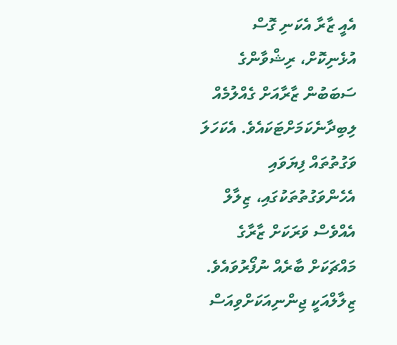އެއީ ޒާރާ އެކަނި ގޮސް އުޅެނިކޮށް، ރިޝްވާންގެ ސަބަބުން ޒާރާއަށް ގެއްލުމެއް ލިބިދާނެކަމަށްޓަކައެވެ. އެކަހަލަ ވަގުތުތައް ފިޔަވައި އެހެންވަގުތުތަކުގައި، ޒިލާލް އެއްވެސް ވަރަކަށް ޒާރާގެ މައްޗަކަށް ބާރެއް ނުފޯރުވައެވެ. ޒިލާލްއަކީ ޖިންނިއަކަށްވިއަސް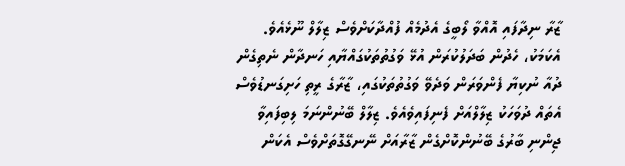ޒާރާ ނިދާފައި އޮއްވާ ލޯބީގެ އެދުމެއް ފުއްދާކަށްވެސް ޒިލާލް ނޫޅެއެވެ. އެކަމަކު، ހެދުން ބަދަލުކުރަން އުޅޭ ވަގުތުތަކުގައްޔާއި ހަނދާން ނެތިގެން ދުއާ ނުކިޔާ ފެންވަރަން ވަދެވޭ ވަގުތުތަކުގައި، ޒާރާގެ ރީތި ހަށިގަނޑުވެސް އެތައް ދުވަހަކު ޒިލާލްއަށް ފެނިފައިވެއެވެ. ޒިލާލް ބޭނުންނަމަ ލިބިފައިވާ ޖިންނި ބާރުގެ ބޭނުންކޮށްގެން ޒާރާއަށް ނޭނގޭގޮތަށްވެސް އެކަން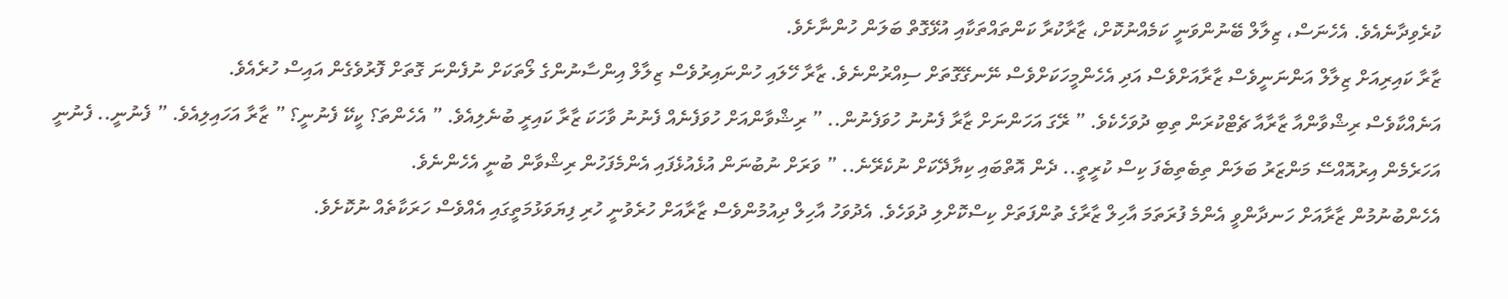ކުރެވިދާނެއެވެ. އެހެނަސް، ޒިލާލް ބޭނުންވަނީ ކަމެއްނުކޮށް، ޒާރާކުރާ ކަންތައްތަކާއި އުޅޭގޮތް ބަލަން ހުންނާށެވެ.
ޒާރާ ކައިރިއަށް ޒިލާލް އަންނަނީވެސް ޒާރާއަށްވެސް އަދި އެހެންމީހަކަށްވެސް ނޭނގޭގޮތަށް ސިއްރުންނެވެ. ޒާރާ ހޭލައި ހުންނައިރުވެސް ޒިލާލް އިންސާނުންގެ ލޯތަކަށް ނުފެންނަ ގޮތަށް ފޮރުވެގެން އައިސް ހުރެއެވެ.
އަނެއްކާވެސް ރިޝްވާންއާ ޒާރާއާ ޗެޓްކުރަން ތިބި ދުވަހެކެވެ. ” ރޭގަ އަހަންނަށް ޒާރާ ފެނުނު ހުވަފެނުން.. ” ރިޝްވާންއަށް ހުވަފެނެއް ފެނުނު ވާހަކަ ޒާރާ ކައިރީ ބުނެލިއެވެ. ” އެހެންތަ؟ ކީކޭ ފެނުނީ؟ ” ޒާރާ އަހައިލިއެވެ. ” ފެނުނީ.. ފެނުނީ އަހަރެމެން އިރުއޮއްސޭ މަންޒަރު ބަލަން ތިބެތިބެފަ ކިސް ކުރީތީ.. ދެން އޮތްބައި ކިޔާދޭކަށް ނުކެރޭނެ.. ” ވަރަށް ނުބުނަން އުޅެއުޅެފައި އެންމެފަހުން ރިޝްވާން ބުނީ އެހެންނެވެ.
އެހެންބުނުމުން ޒާރާއަށް ހަނދާންވީ އެންމެ ފުރަތަމަ އާހިލް ޒާރާގެ ތުންފަތަށް ކިސްކޮށްލި ދުވަހެވެ. އެދުވަހު އާހިލް ދިއުމުންވެސް ޒާރާއަށް ހުރެވުނީ ހުރި ފިޔަވަޅުމަތީގައި އެއްވެސް ހަރަކާތެއް ނުކޮށެވެ.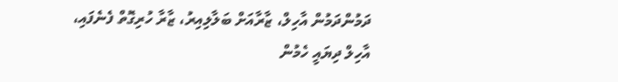ދަމުންދަމުން އާހިލް، ޒާރާއަށް ބަލާލިއިރު، ޒާރާ ހުރިގޮތް ފެނެފައި، އާހިލް ދިޔައީ ހެމުން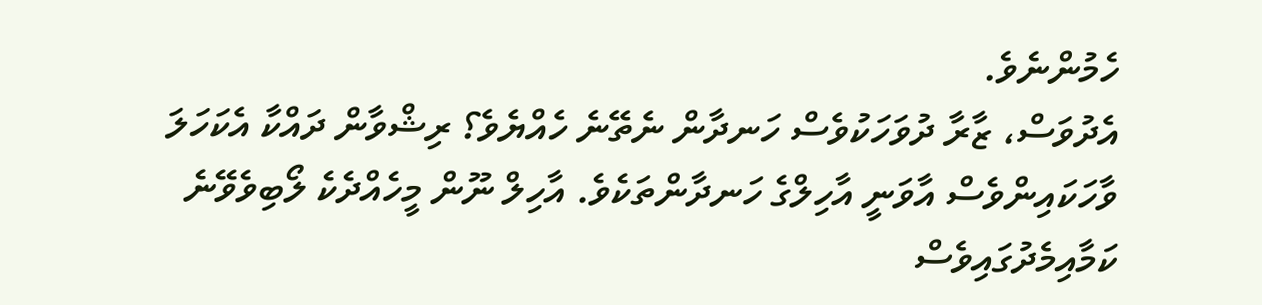ހެމުންނެވެ.
އެދުވަސް، ޒާރާ ދުވަހަކުވެސް ހަނދާން ނެތޭނެ ހެއްޔެވެ؟ ރިޝްވާން ދައްކާ އެކަހަލަ ވާހަކައިންވެސް އާވަނީ އާހިލްގެ ހަނދާންތަކެވެ. އާހިލް ނޫން މީހެއްދެކެ ލޯބިވެވޭނެ ކަމާއިމެދުގައިވެސް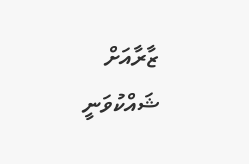ޒާރާއަށް ޝައްކުވަނީ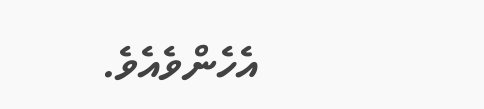އެހެންވެއެވެ.